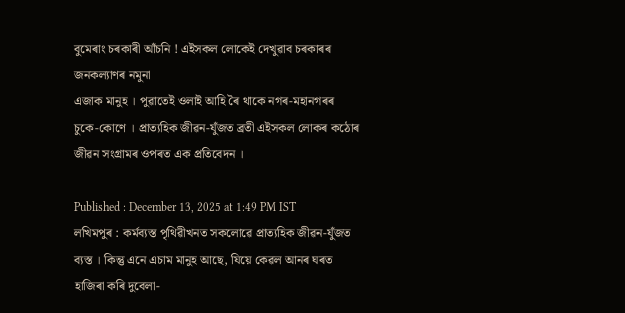বুমেৰাং চৰকাৰী আঁচনি ! এইসকল লোকেই দেখুৱাব চৰকাৰৰ জনকল্যাণৰ নমুনা
এজাক মানুহ । পুৱাতেই ওলাই আহি ৰৈ থাকে নগৰ-মহানগৰৰ চুকে-কোণে । প্ৰাত্যহিক জীৱন-যুঁজত ব্ৰতী এইসকল লোকৰ কঠোৰ জীৱন সংগ্ৰামৰ ওপৰত এক প্ৰতিবেদন ।

Published : December 13, 2025 at 1:49 PM IST
লখিমপুৰ : কৰ্মব্যস্ত পৃথিৱীখনত সকলোৱে প্ৰাত্যহিক জীৱন-যুঁজত ব্যস্ত । কিন্তু এনে এচাম মানুহ আছে, যিয়ে কেৱল আনৰ ঘৰত হাজিৰা কৰি দুবেলা-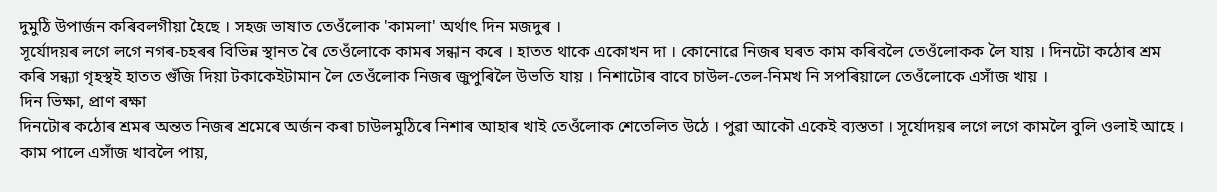দুমুঠি উপাৰ্জন কৰিবলগীয়া হৈছে । সহজ ভাষাত তেওঁলোক 'কামলা' অৰ্থাৎ দিন মজদুৰ ।
সূৰ্যোদয়ৰ লগে লগে নগৰ-চহৰৰ বিভিন্ন স্থানত ৰৈ তেওঁলোকে কামৰ সন্ধান কৰে । হাতত থাকে একোখন দা । কোনোৱে নিজৰ ঘৰত কাম কৰিবলৈ তেওঁলোকক লৈ যায় । দিনটো কঠোৰ শ্ৰম কৰি সন্ধ্যা গৃহস্থই হাতত গুঁজি দিয়া টকাকেইটামান লৈ তেওঁলোক নিজৰ জুপুৰিলৈ উভতি যায় । নিশাটোৰ বাবে চাউল-তেল-নিমখ নি সপৰিয়ালে তেওঁলোকে এসাঁজ খায় ।
দিন ভিক্ষা, প্ৰাণ ৰক্ষা
দিনটোৰ কঠোৰ শ্ৰমৰ অন্তত নিজৰ শ্ৰমেৰে অৰ্জন কৰা চাউলমুঠিৰে নিশাৰ আহাৰ খাই তেওঁলোক শেতেলিত উঠে । পুৱা আকৌ একেই ব্যস্ততা । সূর্যোদয়ৰ লগে লগে কামলৈ বুলি ওলাই আহে । কাম পালে এসাঁজ খাবলৈ পায়,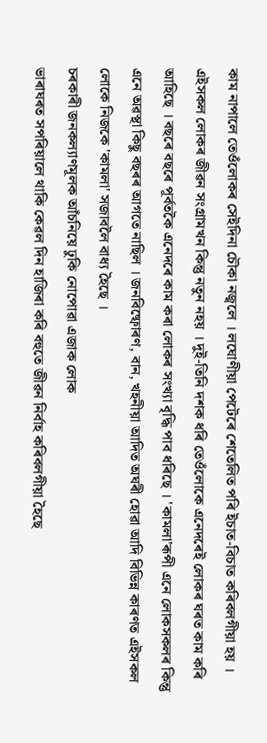কাম নাপালে তেওঁলোকৰ সেইদিনা চৌকা নজ্বলে । লঘোণীয়া পেটেৰে শেতেলিত পৰি ইচাত-বিচাত কৰিবলগীয়া হয় ।
এইসকল লোকৰ জীৱন সংগ্ৰামখন কিন্তু নতুন নহয় । দুই-তিনি দশক ধৰি তেওঁলোকে এনেদৰেই লোকৰ ঘৰত কাম কৰি আহিছে । বছৰে বছৰে পূৰ্বতকৈ এনেদৰে কাম কৰা লোকৰ সংখ্যা বৃদ্ধি পাব ধৰিছে । 'কামলা'ৰূপী এনে লোকসকলৰ কিন্তু এনে অৱস্থা কিছু বছৰৰ আগতে নাছিল । জনবিষ্ফোৰণ, বান, খহনীয়া আদিত অঘৰী হোৱা আদি বিভিন্ন কাৰণত এইসকল লোকে নিজকে 'কামলা' সজাবলৈ বাধ্য হৈছে ।
চৰকাৰী জনকল্যাণমূলক আঁচনিয়ে ঢুকি নোপোৱা এজাক লোক
ভাৰাঘৰত সপৰিয়ালে থাকি কেৱল দিন হাজিৰা কৰি বহুতে জীৱন নিৰ্বাহ কৰিবলগীয়া হৈছে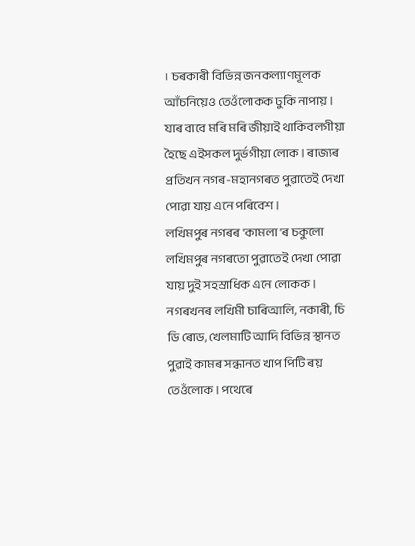। চৰকাৰী বিভিন্ন জনকল্যাণমূলক আঁচনিয়েও তেওঁলোকক ঢুকি নাপায় । যাৰ বাবে মৰি মৰি জীয়াই থাকিবলগীয়া হৈছে এইসকল দুৰ্ভগীয়া লোক । ৰাজ্যৰ প্ৰতিখন নগৰ-মহানগৰত পুৱাতেই দেখা পোৱা যায় এনে পৰিবেশ ।
লখিমপুৰ নগৰৰ 'কামলা'ৰ চকুলো
লখিমপুৰ নগৰতো পুৱাতেই দেখা পোৱা যায় দুই সহস্রাধিক এনে লোকক । নগৰখনৰ লখিমী চাৰিআলি, নকাৰী, চি ডি ৰোড, খেলমাটি আদি বিভিন্ন স্থানত পুৱাই কামৰ সন্ধানত খাপ পিটি ৰয় তেওঁলোক । পথেৰে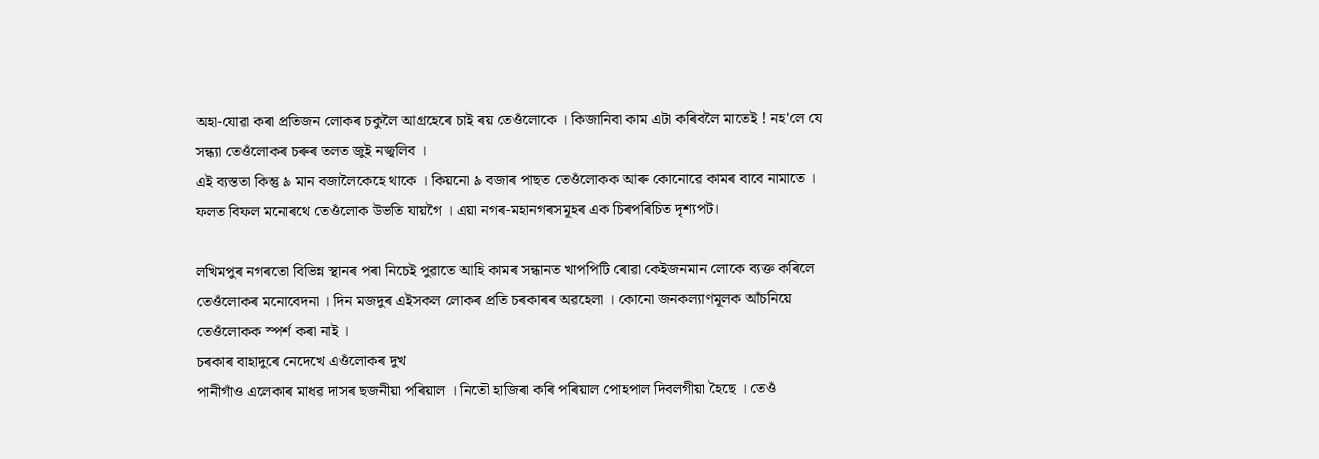অহা-যোৱা কৰা প্ৰতিজন লোকৰ চকুলৈ আগ্ৰহেৰে চাই ৰয় তেওঁলোকে । কিজানিবা কাম এটা কৰিবলৈ মাতেই ! নহ'লে যে সন্ধ্যা তেওঁলোকৰ চৰুৰ তলত জুই নজ্বলিব ।
এই ব্যস্ততা কিন্তু ৯ মান বজালৈকেহে থাকে । কিয়নো ৯ বজাৰ পাছত তেওঁলোকক আৰু কোনোৱে কামৰ বাবে নামাতে । ফলত বিফল মনোৰথে তেওঁলোক উভতি যায়গৈ । এয়া নগৰ-মহানগৰসমূহৰ এক চিৰপৰিচিত দৃশ্যপট।

লখিমপুৰ নগৰতো বিভিন্ন স্থানৰ পৰা নিচেই পুৱাতে আহি কামৰ সন্ধানত খাপপিটি ৰোৱা কেইজনমান লোকে ব্যক্ত কৰিলে তেওঁলোকৰ মনোবেদনা । দিন মজদুৰ এইসকল লোকৰ প্ৰতি চৰকাৰৰ অৱহেলা । কোনো জনকল্যাণমূলক আঁচনিয়ে তেওঁলোকক স্পৰ্শ কৰা নাই ।
চৰকাৰ বাহাদুৰে নেদেখে এওঁলোকৰ দুখ
পানীগাঁও এলেকাৰ মাধৱ দাসৰ ছজনীয়া পৰিয়াল । নিতৌ হাজিৰা কৰি পৰিয়াল পোহপাল দিবলগীয়া হৈছে । তেওঁ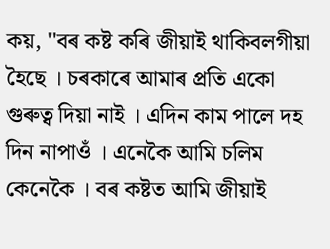কয়, "বৰ কষ্ট কৰি জীয়াই থাকিবলগীয়া হৈছে । চৰকাৰে আমাৰ প্ৰতি একো গুৰুত্ব দিয়া নাই । এদিন কাম পালে দহ দিন নাপাওঁ । এনেকৈ আমি চলিম কেনেকৈ । বৰ কষ্টত আমি জীয়াই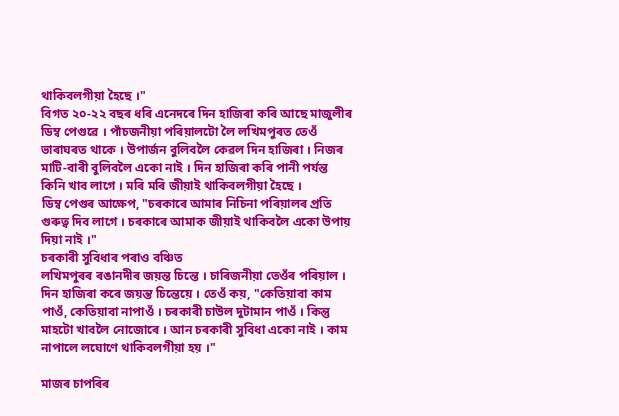থাকিবলগীয়া হৈছে ।"
বিগত ২০-২২ বছৰ ধৰি এনেদৰে দিন হাজিৰা কৰি আছে মাজুলীৰ ডিম্ব পেগুৱে । পাঁচজনীয়া পৰিয়ালটো লৈ লখিমপুৰত তেওঁ ভাৰাঘৰত থাকে । উপাৰ্জন বুলিবলৈ কেৱল দিন হাজিৰা । নিজৰ মাটি-বাৰী বুলিবলৈ একো নাই । দিন হাজিৰা কৰি পানী পৰ্যন্ত কিনি খাব লাগে । মৰি মৰি জীয়াই থাকিবলগীয়া হৈছে ।
ডিম্ব পেগুৰ আক্ষেপ, "চৰকাৰে আমাৰ নিচিনা পৰিয়ালৰ প্ৰতি গুৰুত্ব দিব লাগে । চৰকাৰে আমাক জীয়াই থাকিবলৈ একো উপায় দিয়া নাই ।"
চৰকাৰী সুবিধাৰ পৰাও বঞ্চিত
লখিমপুৰৰ ৰঙানদীৰ জয়ন্ত চিন্তে । চাৰিজনীয়া তেওঁৰ পৰিয়াল । দিন হাজিৰা কৰে জয়ন্ত চিন্তেয়ে । তেওঁ কয়, "কেতিয়াবা কাম পাওঁ, কেতিয়াবা নাপাওঁ । চৰকাৰী চাউল দুটামান পাওঁ । কিন্তু মাহটো খাবলৈ নোজোৰে । আন চৰকাৰী সুবিধা একো নাই । কাম নাপালে লঘোণে থাকিবলগীয়া হয় ।"

মাজৰ চাপৰিৰ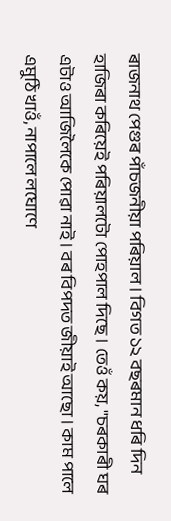ৰাজনাথ পেগুৰ পাঁচজনীয়া পৰিয়াল । বিগত ১২ বছৰমান ধৰি দিন হাজিৰা কৰিয়েই পৰিয়ালটো পোহপাল দিছে । তেওঁ কয়, "চৰকাৰী ঘৰ এটাও আজিলৈকে পোৱা নাই । বৰ বিপদত জীয়াই আছো । কাম পালে এমুঠি খাওঁ, নাপালে লঘোণে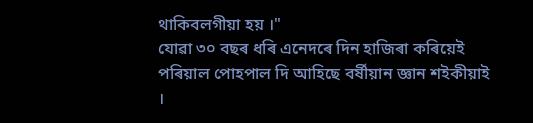থাকিবলগীয়া হয় ।"
যোৱা ৩০ বছৰ ধৰি এনেদৰে দিন হাজিৰা কৰিয়েই পৰিয়াল পোহপাল দি আহিছে বৰ্ষীয়ান জ্ঞান শইকীয়াই ।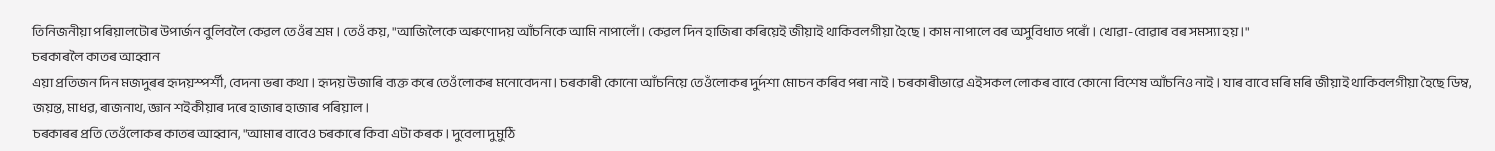তিনিজনীয়া পৰিয়ালটোৰ উপাৰ্জন বুলিবলৈ কেৱল তেওঁৰ শ্ৰম । তেওঁ কয়, "আজিলৈকে অৰুণোদয় আঁচনিকে আমি নাপালোঁ । কেৱল দিন হাজিৰা কৰিয়েই জীয়াই থাকিবলগীয়া হৈছে । কাম নাপালে বৰ অসুবিধাত পৰোঁ । খোৱা-বোৱাৰ বৰ সমস্যা হয় ।"
চৰকাৰলৈ কাতৰ আহ্বান
এয়া প্ৰতিজন দিন মজদুৰৰ হৃদয়স্পর্শী, বেদনা ভৰা কথা । হৃদয় উজাৰি ব্যক্ত কৰে তেওঁলোকৰ মনোবেদনা । চৰকাৰী কোনো আঁচনিয়ে তেওঁলোকৰ দুৰ্দশা মোচন কৰিব পৰা নাই । চৰকাৰীভাৱে এইসকল লোকৰ বাবে কোনো বিশেষ আঁচনিও নাই । যাৰ বাবে মৰি মৰি জীয়াই থাকিবলগীয়া হৈছে ডিম্ব, জয়ন্ত, মাধৱ, ৰাজনাথ, জ্ঞান শইকীয়াৰ দৰে হাজাৰ হাজাৰ পৰিয়াল ।
চৰকাৰৰ প্ৰতি তেওঁলোকৰ কাতৰ আহ্বান, "আমাৰ বাবেও চৰকাৰে কিবা এটা কৰক । দুবেলা দুমুঠি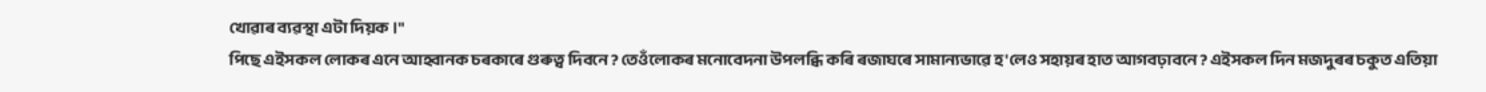খোৱাৰ ব্যৱস্থা এটা দিয়ক ।"
পিছে এইসকল লোকৰ এনে আহ্বানক চৰকাৰে গুৰুত্ব দিবনে ? তেওঁলোকৰ মনোবেদনা উপলব্ধি কৰি ৰজাঘৰে সামান্যভাৱে হ'লেও সহায়ৰ হাত আগবঢ়াবনে ? এইসকল দিন মজদুৰৰ চকুত এতিয়া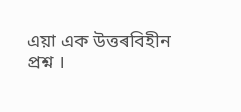এয়া এক উত্তৰবিহীন প্ৰশ্ন ।